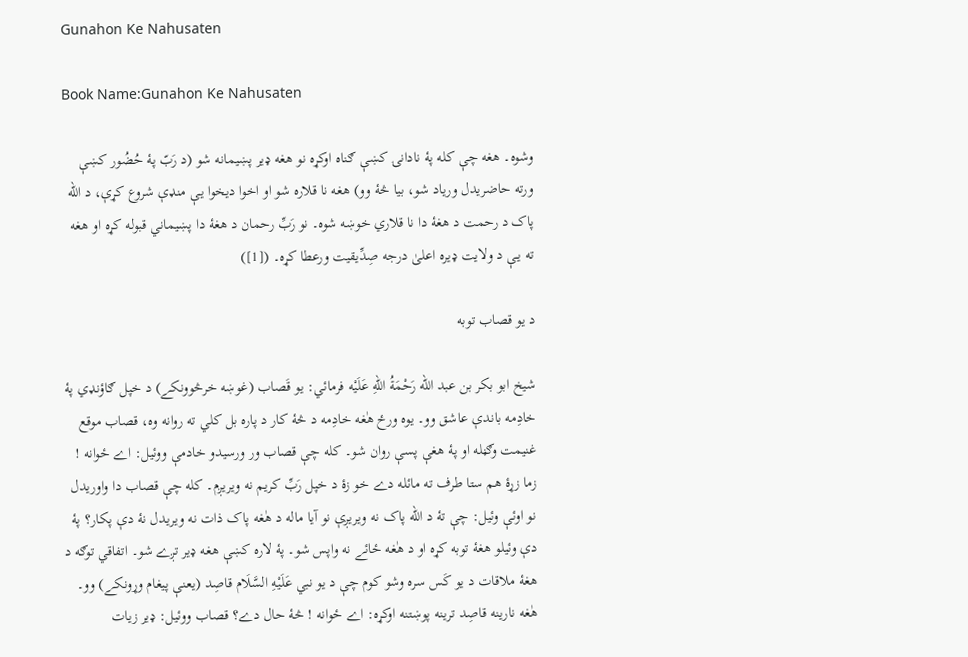Gunahon Ke Nahusaten

Book Name:Gunahon Ke Nahusaten

وشوه۔ هغه چې کله پۀ نادانۍ کښې ګناه اوکړه نو هغه ډير پښيمانه شو (د رَبّ پۀ حُضُور کښې ورته حاضريدل ورياد شو، بيا څۀ وو) هغه نا قلاره شو او اخوا ديخوا يـې منډې شروع کړې، د الله پاک د رحمت د هغۀ دا نا قلاري خوښه شوه۔ نو رَبِّ رحمان د هغۀ دا پښيماني قبوله کړه او هغه ته يـې د ولايت ډيره اعلیٰ درجه صِدِّيقيت ورعطا کړه۔ ([1])

د يو قصاب توبه

شيخ ابو بکر بن عبد الله رَحْمَةُ اللهِ عَلَيْه فرمائي: يو قَصاب (غوښه خرڅوونکے) د خپل ګاؤنډي پۀ خادِمه باندې عاشق وو۔ يوه ورځ هٰغه خادِمه د څۀ کار د پاره بل کلي ته روانه وه، قصاب موقع غنيمت وګڼله او پۀ هغې پسې روان شو۔ کله چې قصاب ور ورسيدو خادمې ووئيل: اے ځوانه ! زما زړۀ هم ستا طرف ته مائله دے خو زۀ د خپل رَبِّ کريم نه ويريږم۔ کله چې قصاب دا واوريدل نو اوئې وئيل: چې تۀ د الله پاک نه ويريږې نو آيا ماله د هٰغه پاک ذات نه ويريدل نۀ دې پکار؟ پۀ دې وئيلو هغۀ توبه کړه او د هٰغه ځائے نه واپس شو۔ پۀ لاره کښې هغه ډير تږے شو۔ اتفاقي توګه د هغۀ ملاقات د يو کَس سره وشو کوم چې د يو نبي عَلَیْهِ السَّلَام قاصِد (يعنې پيغام وړونکے) وو۔ هٰغه نارينه قاصِد ترينه پوښتنه اوکړه: اے ځوانه ! څۀ حال دے؟ قصاب ووئيل: ډير زيات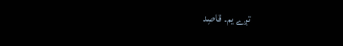تږے يم۔ قاصِد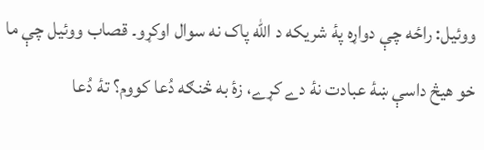ووئيل: راځه چې دواړه پۀ شريکه د الله پاک نه سوال اوکړو۔ قصاب ووئيل چې ما خو هيڅ داسې ښۀ عبادت نۀ دے کړے، زۀ به څنګه دُعا کووم؟ تۀ دُعا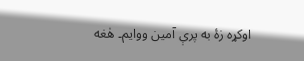اوکړه زۀ به پرې آمين ووايم۔ هٰغه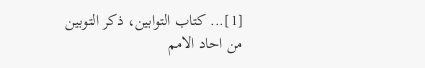[1]... کتاب التوابین، ذکر التوبین من احاد الامم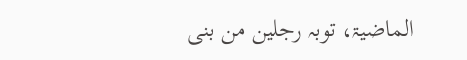الماضیۃ، توبہ رجلین من بنی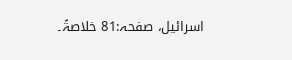اسرائیل، صفحہ:81 خلاصۃً۔